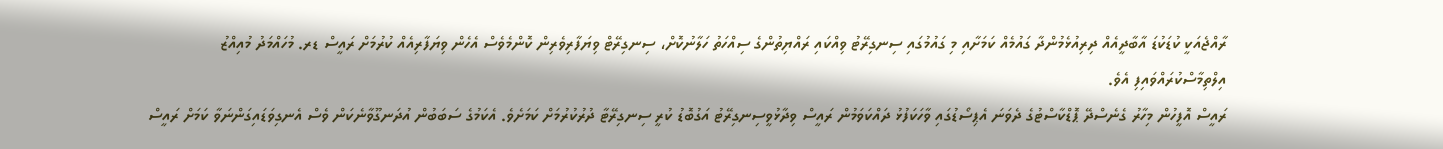ރާއްޖެއަކީ ކުޑަކުޑަ އާބާދީއެއް ދިރިއުޅެމުންދާ ގައުމެއް ކަމަށާއި މި ގައުމުގައި ސިނގިރޭޓު ވިއްކައި ރައްޔިތުންގެ ސިއްހަތު ހަލާނުކޮށް، ސިނގިރޭޓް ވިޔަފާރިވެރިން ކޮންމެވެސް އެހެން ވިޔަފާރިއެއް ކުރުމަށް ރައީސް ޑރ. މުހައްމަދު މުއިއްޒު އިލްތިމާސްކުރައްވައިފި އެވެ.
ރައީސް އޮފީހުން މިހާރު ގެނެސްދޭ ޕޮޑްކާސްޓުގެ ދެވަނަ އެޕިސޯޑުގައި ވާހަކަފުޅު ދައްކަވަމުން ރައީސް ވިދާޅުވީސިނގިރޭޓު އަގުބޮޑު ކުރީ ސިނގިރޭޓާ ދުރުކުރުމަށް ކަމަށެވެ. އެކަމުގެ ސަބަބުން އުދަނގޫވާނެކަން ވެސް އެނގިވަޑައިގަންނަވާ ކަމަށް ރައީސް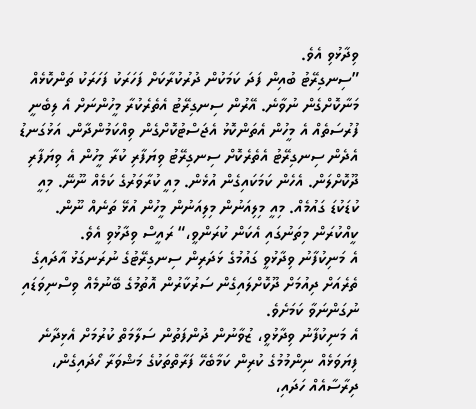ވިދާޅުވި އެވެ.
”ސިނގިރޭޓު ބުއިން ފަދަ ކަމަކުން ދުރުކުރާކަށް ފަހަރަކު ފަހަރަކު ތަންކޮޅެއް މަނާކޮށްގެން ނުވާނެ. އޭރުން ސިނގިރޭޓު އެތެރެކުރާ މީހުންނަށް އެ ލިބެނީ ފުރުސަތެއް އެ މީހުން އެތަންކޮޅު އެޖަސްޓުކޮށްގެން ވިއްކަމުންދާން. އަޅުގަނޑު އެދެން ސިނގިރޭޓު އެތެރެކޮށް ސިނގިރޭޓު ވިޔަފާރި ކުރާ މީހުން އެ ވިޔަފާރި ދޫކޮށްލަން. އެހެން ކަމަކައިގެން އުޅެން. މިއީ ކުރާވަރުގެ ކަމެއް ނޫނޭ. މިއީ ކުޑަކުޑަ ގައުމެއް. މިއީ މިލިއަނުން މިލިއަނުން މީހުން އުޅޭ ތަނެއް ނޫން. ކީއްކުރަން މިތަނުގައި އެކަން ކުރަންވީ،“ ރައީސް ވިދާޅުވި އެވެ.
އެ މަނިކުފާނު ވިދާޅުވީ ގައުމުގެ ޅަދަރިން ސިނގިރޭޓުގެ ނުރަނގަޅު އާދައިގެ ތެރެއަށް ދިއުމަށް ދޫކޮށްލައިގެން ސަރުކާރުން އޮތުމުގެ ބޭނުމެއް ވިސްނިވަޑައި ނުގަންނަވާ ކަމަށެވެ.
އެ މަނިކުފާނު ވިދާޅުވީ، ޒުވާނުން ދުންފަތުން ސަލާމަތް ކުރުމަށް އެޅިދާނެ ފިޔަވަޅެއް ނިންމުމުގެ ކުރިން ކަމާބެހޭ ފަރާތްތަކުގެ މަޝްވަރާ ހޯދައިގެން، ދިރާސާއެއް ހަދައި،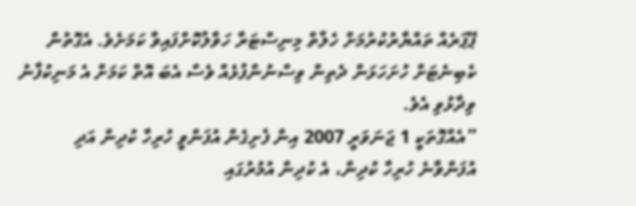ޕޭޕަރެއް ތައްޔާރުކުރުމަށް ހެލްތް މިނިސްޓަރާ ހަވާލުކޮށްފައިވާ ކަމަށެވެ. އެގޮތުން ކެބިނެޓަށް ހުށަހަޅަން ދެތިން ވިސްނުންފުޅެއް ވެސް އެބަ އޮތް ކަމަށް އެ މަނިކުފާނު ވިދާޅުވި އެވެ.
”އެއްގޮތަކީ 1 ޖަނަވަރީ 2007 އިން ފެށިގެން އުފަންވީ ހުރިހާ ކުދިން އަދި އުފަންވާނެ ހުރިހާ ކުދިން، އެ ކުދިން އުމުރުގައި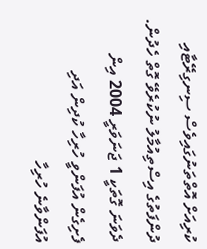ކުރިއަށް އޮތްތަނުގައިވެސް ސިނގިރޭޓާއި ދުންފަތުގެ އިސްތިއުމާލު ނުކުރެވޭ ގޮތް ހެދުން. ދެވަނަ ގޮތަކީ 1 ޖަނަވަރީ 2004 އިން ފެށިގެން އުފަންވީ ހުރިހާ ކުދިން އަދި އުފަންވާނެ ހުރިހާ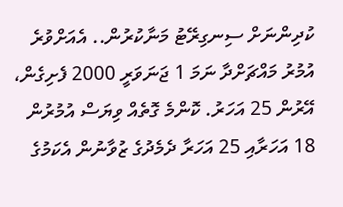ކުދިންނަށް ސިނގިރޭޓު މަނާކުރުން.. އެއަށްވުރެ އުމުރު މައްޗަށްދާ ނަމަ 1 ޖަނަވަރީ 2000 ފެށިގެން، އޭރުން 25 އަހަރު. ކޮންމެ ގޮތެއް ވިޔަސް އުމުރުން 18 އަހަރާއި 25 އަހަރާ ދެމެދުގެ ޒުވާނުން އެކަމުގެ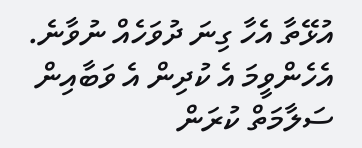އުޅޭތާ އެހާ ގިނަ ދުވަހެއް ނުވާނެ. އެހެންވީމަ އެ ކުދިން އެ ވަބާއިން ސަލާމަތް ކުރަން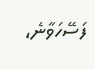ފަސޭހަވާނެ،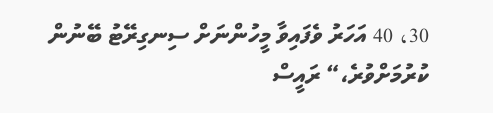30، 40 އަހަރު ވެފައިވާ މީހުންނަށް ސިނގިރޭޓު ބޭނުން ކުރުމަށްވުރެ،“ ރައީސް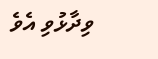ވިދާޅުވި އެވެ